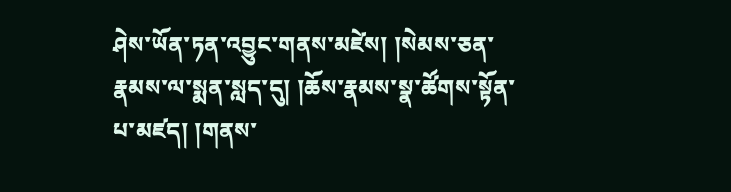ཤེས་ཡོན་ཏན་འབྱུང་གནས་མཛེས། །སེམས་ཅན་རྣམས་ལ་སྨན་སླད་དུ། །ཆོས་རྣམས་སྣ་ཚོགས་སྟོན་པ་མཛད། །གནས་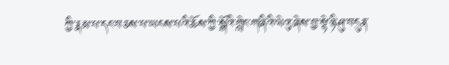ཀྱི་རྣམ་པ་དང་བཅས་པ་ཡངས་པའི་ཆོས་ཀྱི་སྒོའི་གླེང་གཞིའི་ལེའུ་ཞེས་བྱ་སྟེ་ཉི་ཤུ་བདུན་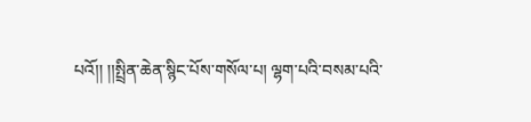པའོ།། །།སྤྲིན་ཆེན་སྙིང་པོས་གསོལ་པ། ལྷག་པའི་བསམ་པའི་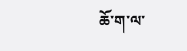ཆོ་ག་ལ་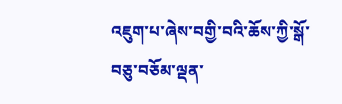འཇུག་པ་ཞེས་བགྱི་བའི་ཆོས་ཀྱི་སྒོ་བཅུ་བཅོམ་ལྡན་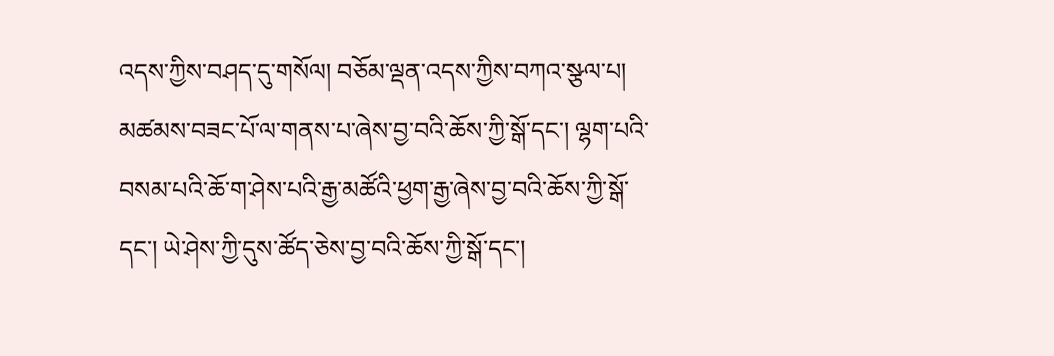འདས་ཀྱིས་བཤད་དུ་གསོལ། བཅོམ་ལྡན་འདས་ཀྱིས་བཀའ་སྩལ་པ། མཚམས་བཟང་པོ་ལ་གནས་པ་ཞེས་བྱ་བའི་ཆོས་ཀྱི་སྒོ་དང་། ལྷག་པའི་བསམ་པའི་ཆོ་ག་ཤེས་པའི་རྒྱ་མཚོའི་ཕྱག་རྒྱ་ཞེས་བྱ་བའི་ཆོས་ཀྱི་སྒོ་དང་། ཡེ་ཤེས་ཀྱི་དུས་ཚོད་ཅེས་བྱ་བའི་ཆོས་ཀྱི་སྒོ་དང་།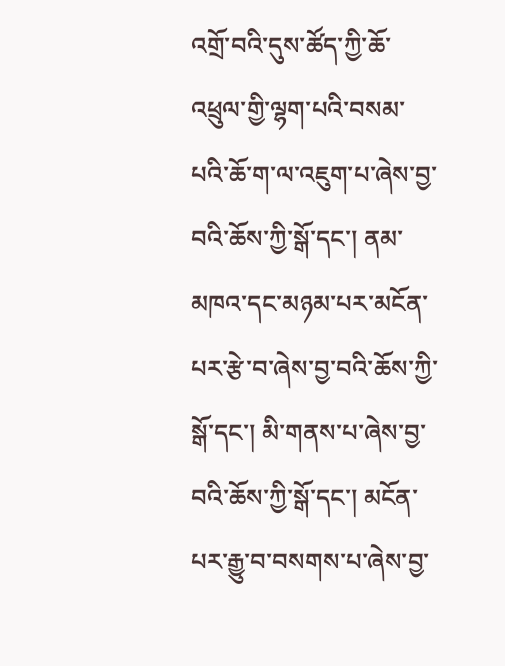འགྲོ་བའི་དུས་ཚོད་ཀྱི་ཆོ་འཕྲུལ་གྱི་ལྷག་པའི་བསམ་པའི་ཆོ་ག་ལ་འཇུག་པ་ཞེས་བྱ་བའི་ཆོས་ཀྱི་སྒོ་དང་། ནམ་མཁའ་དང་མཉམ་པར་མངོན་པར་རྩེ་བ་ཞེས་བྱ་བའི་ཆོས་ཀྱི་སྒོ་དང་། མི་གནས་པ་ཞེས་བྱ་བའི་ཆོས་ཀྱི་སྒོ་དང་། མངོན་པར་རྒྱུ་བ་བསགས་པ་ཞེས་བྱ་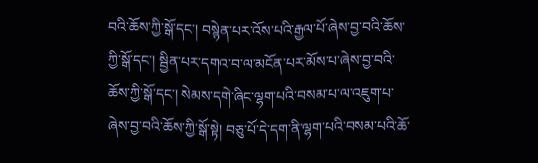བའི་ཆོས་ཀྱི་སྒོ་དང་། བསྙེན་པར་འོས་པའི་རྒྱལ་པོ་ཞེས་བྱ་བའི་ཆོས་ཀྱི་སྒོ་དང་། སྦྱིན་པར་དགའ་བ་ལ་མངོན་པར་མོས་པ་ཞེས་བྱ་བའི་ཆོས་ཀྱི་སྒོ་དང་། སེམས་དགེ་ཞིང་ལྷག་པའི་བསམ་པ་ལ་འཇུག་པ་ཞེས་བྱ་བའི་ཆོས་ཀྱི་སྒོ་སྟེ། བཅུ་པོ་དེ་དག་ནི་ལྷག་པའི་བསམ་པའི་ཆོ་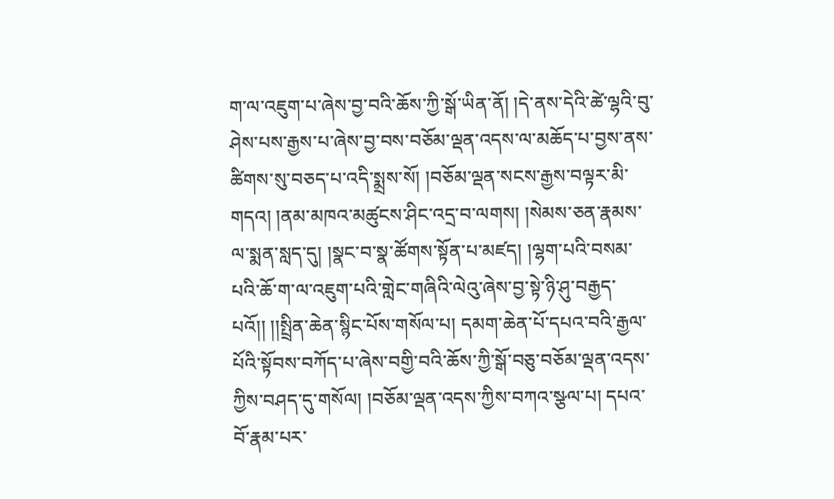ག་ལ་འཇུག་པ་ཞེས་བྱ་བའི་ཆོས་ཀྱི་སྒོ་ཡིན་ནོ། །དེ་ནས་དེའི་ཚེ་ལྷའི་བུ་ཤེས་པས་རྒྱས་པ་ཞེས་བྱ་བས་བཅོམ་ལྡན་འདས་ལ་མཆོད་པ་བྱས་ནས་ཚིགས་སུ་བཅད་པ་འདི་སྨྲས་སོ། །བཅོམ་ལྡན་སངས་རྒྱས་བལྟར་མི་གདའ། །ནམ་མཁའ་མཚུངས་ཤིང་འདྲ་བ་ལགས། །སེམས་ཅན་རྣམས་ལ་སྨན་སླད་དུ། །སྣང་བ་སྣ་ཚོགས་སྟོན་པ་མཛད། །ལྷག་པའི་བསམ་པའི་ཆོ་ག་ལ་འཇུག་པའི་གླེང་གཞིའི་ལེའུ་ཞེས་བྱ་སྟེ་ཉི་ཤུ་བརྒྱད་པའོ།། །།སྤྲིན་ཆེན་སྙིང་པོས་གསོལ་པ། དམག་ཆེན་པོ་དཔའ་བའི་རྒྱལ་པོའི་སྟོབས་བཀོད་པ་ཞེས་བགྱི་བའི་ཆོས་ཀྱི་སྒོ་བཅུ་བཅོམ་ལྡན་འདས་ཀྱིས་བཤད་དུ་གསོལ། །བཅོམ་ལྡན་འདས་ཀྱིས་བཀའ་སྩལ་པ། དཔའ་བོ་རྣམ་པར་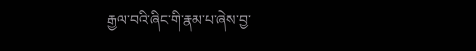རྒྱལ་བའི་ཞིང་གི་རྣམ་པ་ཞེས་བྱ་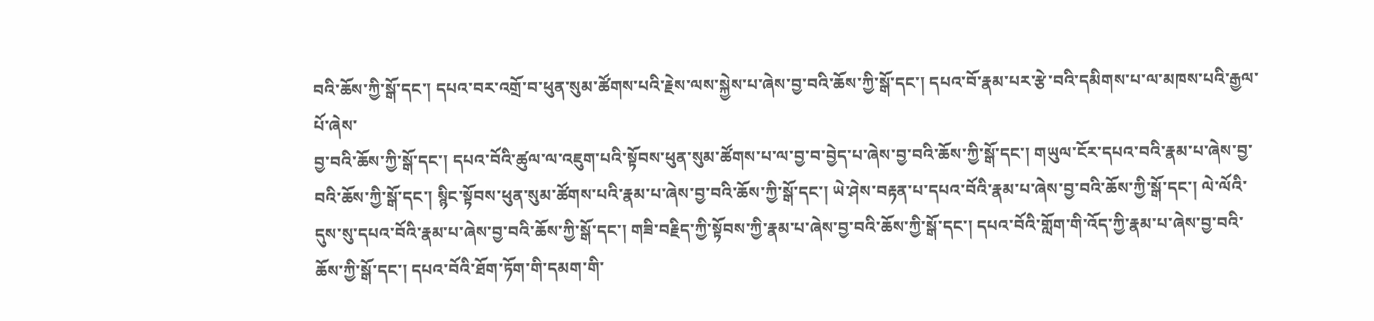བའི་ཆོས་ཀྱི་སྒོ་དང་། དཔའ་བར་འགྲོ་བ་ཕུན་སུམ་ཚོགས་པའི་རྗེས་ལས་སྐྱེས་པ་ཞེས་བྱ་བའི་ཆོས་ཀྱི་སྒོ་དང་། དཔའ་བོ་རྣམ་པར་རྩེ་བའི་དམིགས་པ་ལ་མཁས་པའི་རྒྱལ་པོ་ཞེས་
བྱ་བའི་ཆོས་ཀྱི་སྒོ་དང་། དཔའ་བོའི་ཚུལ་ལ་འཇུག་པའི་སྟོབས་ཕུན་སུམ་ཚོགས་པ་ལ་བྱ་བ་བྱེད་པ་ཞེས་བྱ་བའི་ཆོས་ཀྱི་སྒོ་དང་། གཡུལ་ངོར་དཔའ་བའི་རྣམ་པ་ཞེས་བྱ་བའི་ཆོས་ཀྱི་སྒོ་དང་། སྙིང་སྟོབས་ཕུན་སུམ་ཚོགས་པའི་རྣམ་པ་ཞེས་བྱ་བའི་ཆོས་ཀྱི་སྒོ་དང་། ཡེ་ཤེས་བརྟན་པ་དཔའ་བོའི་རྣམ་པ་ཞེས་བྱ་བའི་ཆོས་ཀྱི་སྒོ་དང་། ལེ་ལོའི་དུས་སུ་དཔའ་བོའི་རྣམ་པ་ཞེས་བྱ་བའི་ཆོས་ཀྱི་སྒོ་དང་། གཟི་བརྗིད་ཀྱི་སྟོབས་ཀྱི་རྣམ་པ་ཞེས་བྱ་བའི་ཆོས་ཀྱི་སྒོ་དང་། དཔའ་བོའི་གློག་གི་འོད་ཀྱི་རྣམ་པ་ཞེས་བྱ་བའི་ཆོས་ཀྱི་སྒོ་དང་། དཔའ་བོའི་ཐོག་ཏོག་གི་དམག་གི་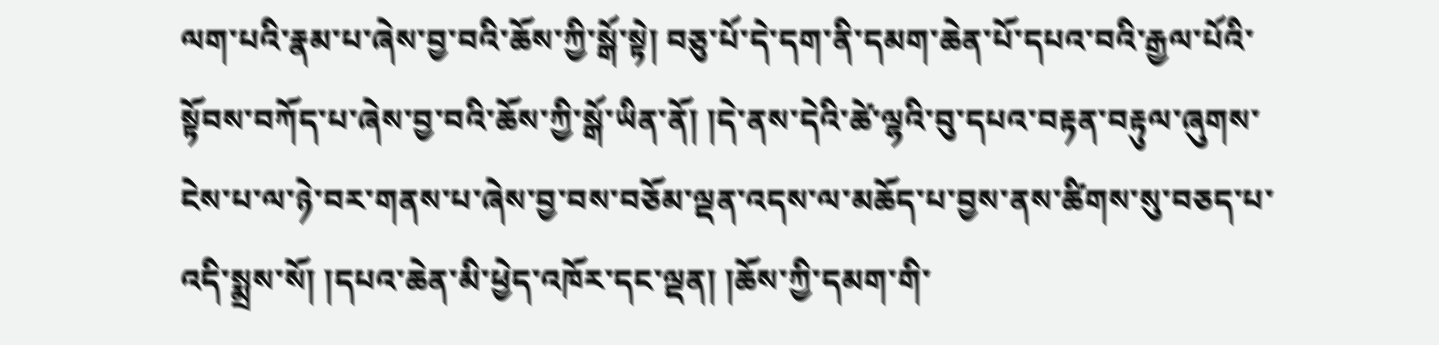ལག་པའི་རྣམ་པ་ཞེས་བྱ་བའི་ཆོས་ཀྱི་སྒོ་སྟེ། བཅུ་པོ་དེ་དག་ནི་དམག་ཆེན་པོ་དཔའ་བའི་རྒྱལ་པོའི་སྟོབས་བཀོད་པ་ཞེས་བྱ་བའི་ཆོས་ཀྱི་སྒོ་ཡིན་ནོ། །དེ་ནས་དེའི་ཚེ་ལྷའི་བུ་དཔའ་བརྟན་བརྟུལ་ཞུགས་ངེས་པ་ལ་ཉེ་བར་གནས་པ་ཞེས་བྱ་བས་བཅོམ་ལྡན་འདས་ལ་མཆོད་པ་བྱས་ནས་ཚིགས་སུ་བཅད་པ་འདི་སྨྲས་སོ། །དཔའ་ཆེན་མི་ཕྱེད་འཁོར་དང་ལྡན། །ཆོས་ཀྱི་དམག་གི་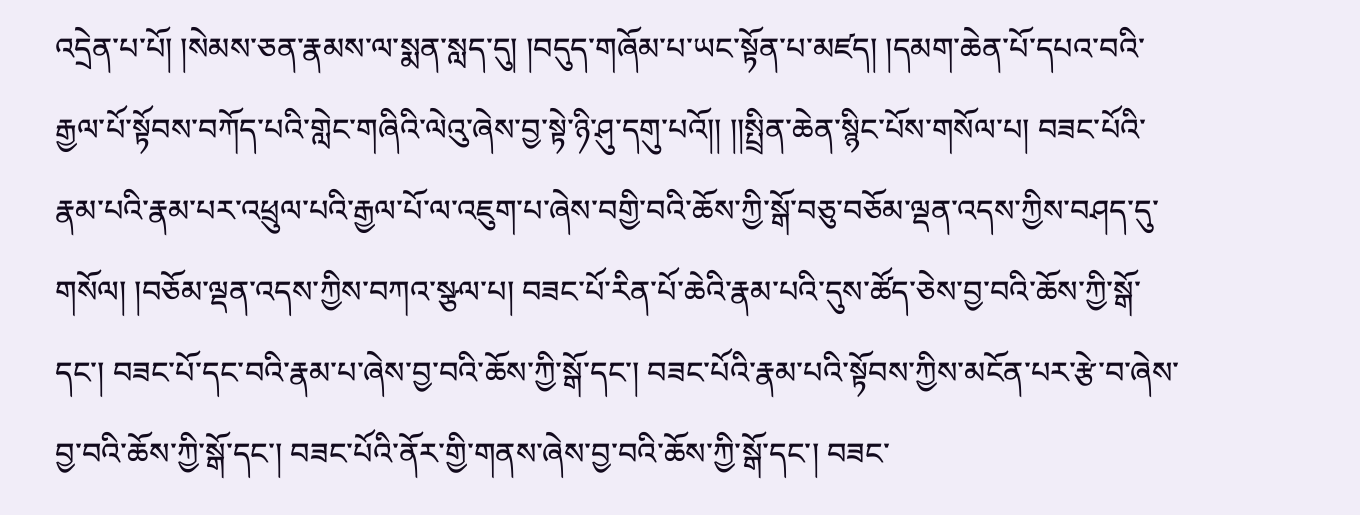འདྲེན་པ་པོ། །སེམས་ཅན་རྣམས་ལ་སྨན་སླད་དུ། །བདུད་གཞོམ་པ་ཡང་སྟོན་པ་མཛད། །དམག་ཆེན་པོ་དཔའ་བའི་རྒྱལ་པོ་སྟོབས་བཀོད་པའི་གླེང་གཞིའི་ལེའུ་ཞེས་བྱ་སྟེ་ཉི་ཤུ་དགུ་པའོ།། །།སྤྲིན་ཆེན་སྙིང་པོས་གསོལ་པ། བཟང་པོའི་རྣམ་པའི་རྣམ་པར་འཕྲུལ་པའི་རྒྱལ་པོ་ལ་འཇུག་པ་ཞེས་བགྱི་བའི་ཆོས་ཀྱི་སྒོ་བཅུ་བཅོམ་ལྡན་འདས་ཀྱིས་བཤད་དུ་གསོལ། །བཅོམ་ལྡན་འདས་ཀྱིས་བཀའ་སྩལ་པ། བཟང་པོ་རིན་པོ་ཆེའི་རྣམ་པའི་དུས་ཚོད་ཅེས་བྱ་བའི་ཆོས་ཀྱི་སྒོ་དང་། བཟང་པོ་དང་བའི་རྣམ་པ་ཞེས་བྱ་བའི་ཆོས་ཀྱི་སྒོ་དང་། བཟང་པོའི་རྣམ་པའི་སྟོབས་ཀྱིས་མངོན་པར་རྩེ་བ་ཞེས་བྱ་བའི་ཆོས་ཀྱི་སྒོ་དང་། བཟང་པོའི་ནོར་གྱི་གནས་ཞེས་བྱ་བའི་ཆོས་ཀྱི་སྒོ་དང་། བཟང་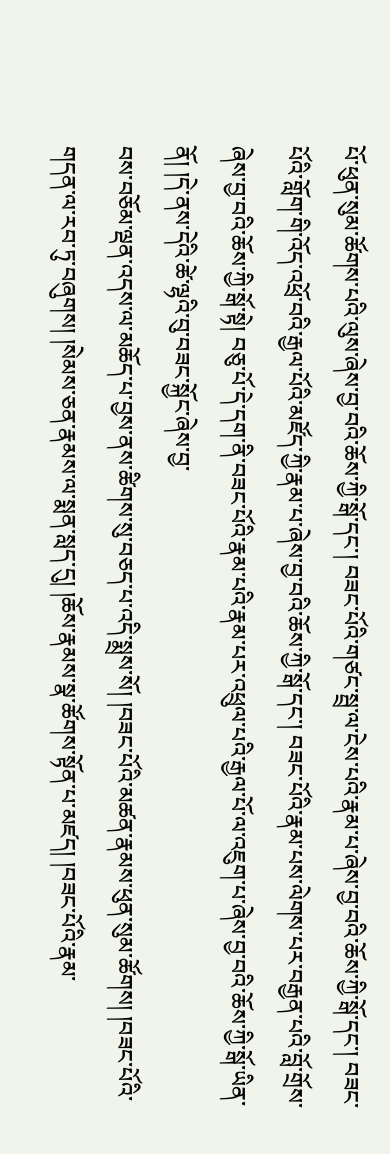པོ་ཕུན་སུམ་ཚོགས་པའི་ལུས་ཞེས་བྱ་བའི་ཆོས་ཀྱི་སྒོ་དང་། བཟང་པོའི་གཙང་སྦྲ་ལ་ངེས་པའི་རྣམ་པ་ཞེས་བྱ་བའི་ཆོས་ཀྱི་སྒོ་དང་། བཟང་པོའི་གློག་གི་འོད་འཕྲོ་བའི་རྒྱལ་པོའི་མཛོད་ཀྱི་རྣམ་པ་ཞེས་བྱ་བའི་ཆོས་ཀྱི་སྒོ་དང་། བཟང་པོའི་རྣམ་པས་ལེགས་པར་བརྒྱན་པའི་བློ་གྲོས་ཞེས་བྱ་བའི་ཆོས་ཀྱི་སྒོ་སྟེ། བཅུ་པོ་དེ་དག་ནི་བཟང་པོའི་རྣམ་པའི་རྣམ་པར་འཕྲུལ་པའི་རྒྱལ་པོ་ལ་འཇུག་པ་ཞེས་བྱ་བའི་ཆོས་ཀྱི་སྒོ་ཡིན་ནོ། །དེ་ནས་དེའི་ཚེ་ལྷའི་བུ་བཟང་སྐྱོང་ཞེས་བྱ་
བས་བཅོམ་ལྡན་འདས་ལ་མཆོད་པ་བྱས་ནས་ཚིགས་སུ་བཅད་པ་འདི་སྨྲས་སོ། །བཟང་པོའི་མཚན་རྣམས་ཕུན་སུམ་ཚོགས། །བཟང་པོའི་གདན་ལ་རབ་ཏུ་བཞུགས། །སེམས་ཅན་རྣམས་ལ་སྨན་སླད་དུ། །ཆོས་རྣམས་སྣ་ཚོགས་སྟོན་པ་མཛད། །བཟང་པོའི་རྣམ་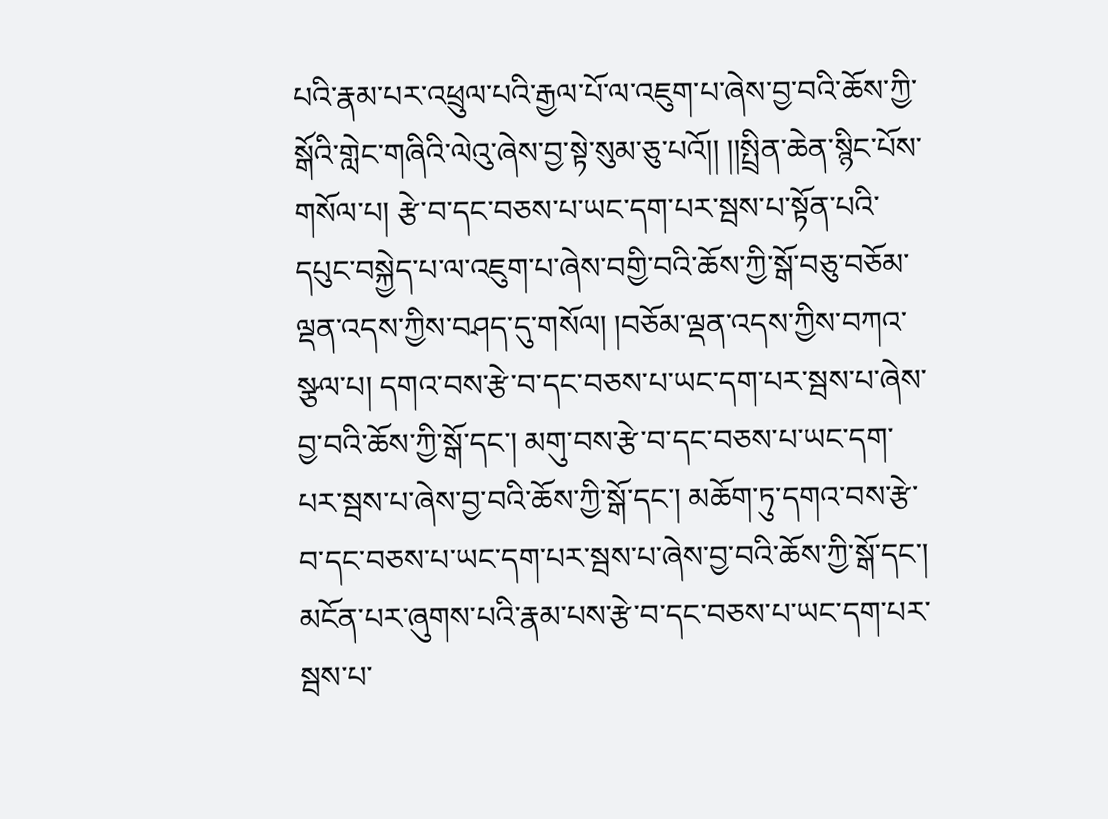པའི་རྣམ་པར་འཕྲུལ་པའི་རྒྱལ་པོ་ལ་འཇུག་པ་ཞེས་བྱ་བའི་ཆོས་ཀྱི་སྒོའི་གླེང་གཞིའི་ལེའུ་ཞེས་བྱ་སྟེ་སུམ་ཅུ་པའོ།། །།སྤྲིན་ཆེན་སྙིང་པོས་གསོལ་པ། རྩེ་བ་དང་བཅས་པ་ཡང་དག་པར་སྦས་པ་སྟོན་པའི་དཔུང་བསྐྱེད་པ་ལ་འཇུག་པ་ཞེས་བགྱི་བའི་ཆོས་ཀྱི་སྒོ་བཅུ་བཅོམ་ལྡན་འདས་ཀྱིས་བཤད་དུ་གསོལ། །བཅོམ་ལྡན་འདས་ཀྱིས་བཀའ་སྩལ་པ། དགའ་བས་རྩེ་བ་དང་བཅས་པ་ཡང་དག་པར་སྦས་པ་ཞེས་བྱ་བའི་ཆོས་ཀྱི་སྒོ་དང་། མགུ་བས་རྩེ་བ་དང་བཅས་པ་ཡང་དག་པར་སྦས་པ་ཞེས་བྱ་བའི་ཆོས་ཀྱི་སྒོ་དང་། མཆོག་ཏུ་དགའ་བས་རྩེ་བ་དང་བཅས་པ་ཡང་དག་པར་སྦས་པ་ཞེས་བྱ་བའི་ཆོས་ཀྱི་སྒོ་དང་། མངོན་པར་ཞུགས་པའི་རྣམ་པས་རྩེ་བ་དང་བཅས་པ་ཡང་དག་པར་སྦས་པ་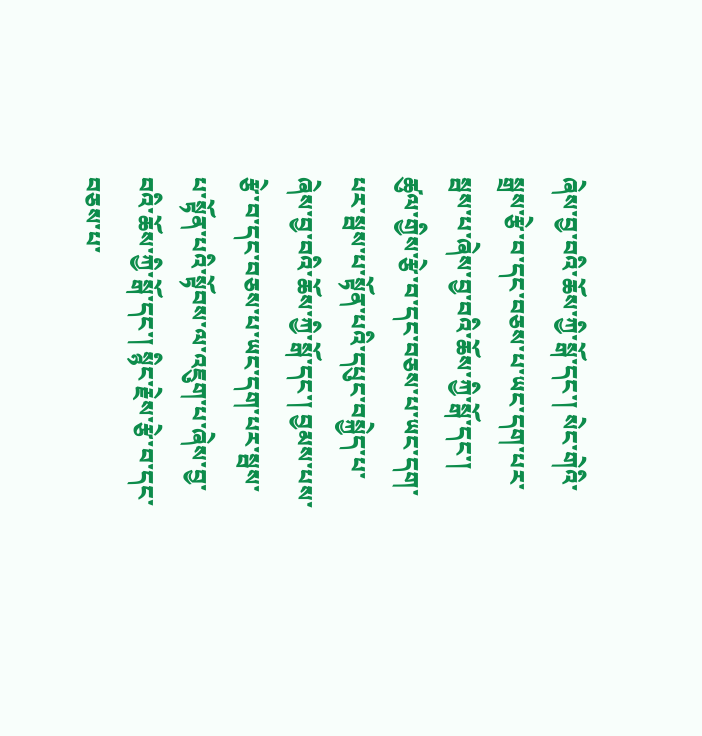ཞེས་བྱ་བའི་ཆོས་ཀྱི་སྒོ་དང་། སེང་གེའི་སྒྲས་རྩེ་བ་དང་བཅས་པ་ཡང་དག་པར་སྦས་པ་ཞེས་བྱ་བའི་ཆོས་ཀྱི་སྒོ་དང་། ཚུལ་གྱིས་རྩེ་བ་དང་བཅས་པ་ཡང་དག་པར་སྦས་པ་སྟོན་པའི་དཔུང་བསྐྱེད་པ་ཞེས་བྱ་བའི་ཆོས་ཀྱི་སྒོ་དང་། བྱམས་པས་རྩེ་བ་དང་བཅས་པ་ཡང་དག་པར་སྦས་པ་སྟོན་པའི་སྟོབས་ལ་འཇུག་པ་ཞེས་བྱ་བའི་ཆོས་ཀྱི་སྒོ་དང་། སྙིང་རྗེས་རྩེ་བ་དང་བཅས་པ་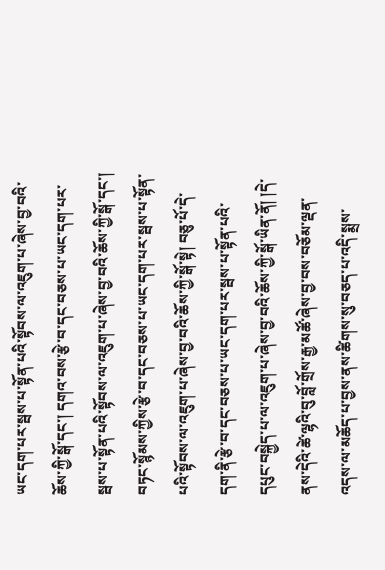ཡང་དག་པར་སྦས་པ་སྟོན་པའི་སྟོབས་ལ་འཇུག་པ་ཞེས་བྱ་བའི་ཆོས་ཀྱི་སྒོ་དང་། དགའ་བས་རྩེ་བ་དང་བཅས་པ་ཡང་དག་པར་སྦས་པ་སྟོན་པའི་སྟོབས་ལ་འཇུག་པ་ཞེས་བྱ་བའི་ཆོས་ཀྱི་སྒོ་དང་། བཏང་སྙོམས་ཀྱིས་རྩེ་བ་དང་བཅས་པ་ཡང་དག་པར་སྦས་པ་སྟོན་པའི་སྟོབས་ལ་འཇུག་པ་ཞེས་བྱ་བའི་ཆོས་ཀྱི་སྒོ་སྟེ། བཅུ་པོ་དེ་དག་ནི་རྩེ་བ་དང་བཅས་པ་ཡང་དག་པར་སྦས་པ་སྟོན་པའི་དཔུང་བསྐྱེད་པ་ལ་འཇུག་པ་ཞེས་བྱ་བའི་ཆོས་ཀྱི་སྒོ་ཡིན་ནོ། །དེ་ནས་དེའི་ཚེ་ལྷའི་བུ་བློ་གྲོས་རྒྱ་མཚོ་ཞེས་བྱ་བས་བཅོམ་ལྡན་འདས་ལ་མཆོད་པ་བྱས་ནས་ཚིགས་སུ་བཅད་པ་འདི་སྨྲས་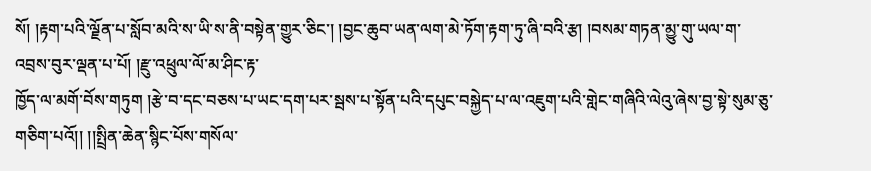སོ། །རྟག་པའི་ལྗོན་པ་སློབ་མའི་ས་ཡི་ས་ནི་བསྟེན་གྱུར་ཅིང་། །བྱང་ཆུབ་ཡན་ལག་མེ་ཏོག་རྟག་ཏུ་ཞི་བའི་རྩ། །བསམ་གཏན་མྱུ་གུ་ཡལ་ག་འབྲས་བུར་ལྡན་པ་པོ། །རྫུ་འཕྲུལ་ལོ་མ་ཤིང་རྟ་
ཁྱོད་ལ་མགོ་བོས་གཏུག །རྩེ་བ་དང་བཅས་པ་ཡང་དག་པར་སྦས་པ་སྟོན་པའི་དཔུང་བསྐྱེད་པ་ལ་འཇུག་པའི་གླེང་གཞིའི་ལེའུ་ཞེས་བྱ་སྟེ་སུམ་ཅུ་གཅིག་པའོ།། །།སྤྲིན་ཆེན་སྙིང་པོས་གསོལ་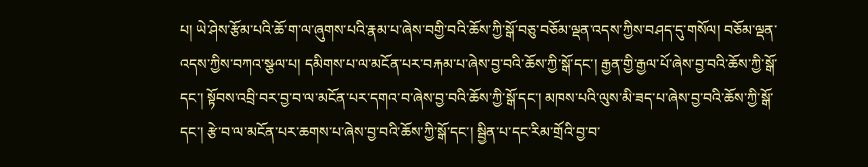པ། ཡེ་ཤེས་རྩོམ་པའི་ཆོ་ག་ལ་ཞུགས་པའི་རྣམ་པ་ཞེས་བགྱི་བའི་ཆོས་ཀྱི་སྒོ་བཅུ་བཅོམ་ལྡན་འདས་ཀྱིས་བཤད་དུ་གསོལ། བཅོམ་ལྡན་འདས་ཀྱིས་བཀའ་སྩལ་པ། དམིགས་པ་ལ་མངོན་པར་བརྐམ་པ་ཞེས་བྱ་བའི་ཆོས་ཀྱི་སྒོ་དང་། རྒྱན་གྱི་རྒྱལ་པོ་ཞེས་བྱ་བའི་ཆོས་ཀྱི་སྒོ་དང་། སྟོབས་འབྲི་བར་བྱ་བ་ལ་མངོན་པར་དགའ་བ་ཞེས་བྱ་བའི་ཆོས་ཀྱི་སྒོ་དང་། མཁས་པའི་ལུས་མི་ཟད་པ་ཞེས་བྱ་བའི་ཆོས་ཀྱི་སྒོ་དང་། རྩེ་བ་ལ་མངོན་པར་ཆགས་པ་ཞེས་བྱ་བའི་ཆོས་ཀྱི་སྒོ་དང་། སྦྱིན་པ་དང་རིམ་གྲོའི་བྱ་བ་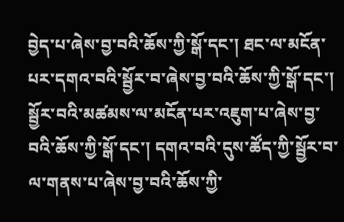བྱེད་པ་ཞེས་བྱ་བའི་ཆོས་ཀྱི་སྒོ་དང་། ཐང་ལ་མངོན་པར་དགའ་བའི་སྦྱོར་བ་ཞེས་བྱ་བའི་ཆོས་ཀྱི་སྒོ་དང་། སྦྱོར་བའི་མཚམས་ལ་མངོན་པར་འཇུག་པ་ཞེས་བྱ་བའི་ཆོས་ཀྱི་སྒོ་དང་། དགའ་བའི་དུས་ཚོད་ཀྱི་སྦྱོར་བ་ལ་གནས་པ་ཞེས་བྱ་བའི་ཆོས་ཀྱི་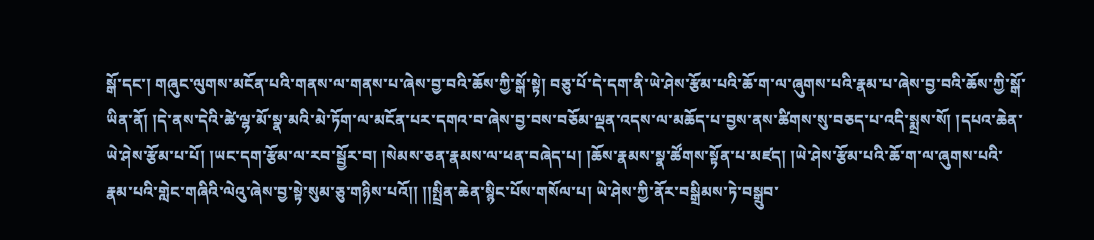སྒོ་དང་། གཞུང་ལུགས་མངོན་པའི་གནས་ལ་གནས་པ་ཞེས་བྱ་བའི་ཆོས་ཀྱི་སྒོ་སྟེ། བཅུ་པོ་དེ་དག་ནི་ཡེ་ཤེས་རྩོམ་པའི་ཆོ་ག་ལ་ཞུགས་པའི་རྣམ་པ་ཞེས་བྱ་བའི་ཆོས་ཀྱི་སྒོ་ཡིན་ནོ། །དེ་ནས་དེའི་ཚེ་ལྷ་མོ་སྣ་མའི་མེ་ཏོག་ལ་མངོན་པར་དགའ་བ་ཞེས་བྱ་བས་བཅོམ་ལྡན་འདས་ལ་མཆོད་པ་བྱས་ནས་ཚིགས་སུ་བཅད་པ་འདི་སྨྲས་སོ། །དཔའ་ཆེན་ཡེ་ཤེས་རྩོམ་པ་པོ། །ཡང་དག་རྩོམ་ལ་རབ་སྦྱོར་བ། །སེམས་ཅན་རྣམས་ལ་ཕན་བཞེད་པ། །ཆོས་རྣམས་སྣ་ཚོགས་སྟོན་པ་མཛད། །ཡེ་ཤེས་རྩོམ་པའི་ཆོ་ག་ལ་ཞུགས་པའི་རྣམ་པའི་གླེང་གཞིའི་ལེའུ་ཞེས་བྱ་སྟེ་སུམ་ཅུ་གཉིས་པའོ།། །།སྤྲིན་ཆེན་སྙིང་པོས་གསོལ་པ། ཡེ་ཤེས་ཀྱི་ནོར་བསྒྲིམས་ཏེ་བསྒྲུབ་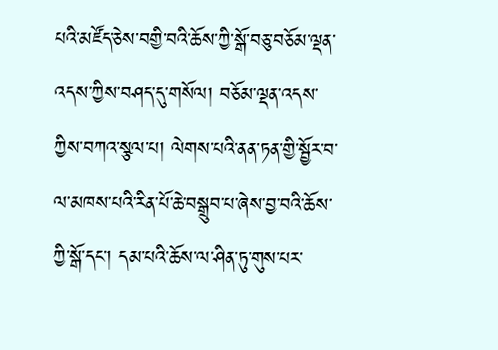པའི་མཛོད་ཅེས་བགྱི་བའི་ཆོས་ཀྱི་སྒོ་བཅུ་བཅོམ་ལྡན་འདས་ཀྱིས་བཤད་དུ་གསོལ། བཅོམ་ལྡན་འདས་ཀྱིས་བཀའ་སྩལ་པ། ལེགས་པའི་ནན་ཏན་གྱི་སྦྱོར་བ་ལ་མཁས་པའི་རིན་པོ་ཆེ་བསྒྲུབ་པ་ཞེས་བྱ་བའི་ཆོས་ཀྱི་སྒོ་དང་། དམ་པའི་ཆོས་ལ་ཤིན་ཏུ་གུས་པར་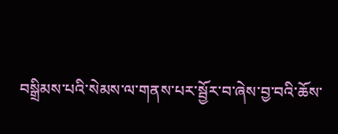བསྒྲིམས་པའི་སེམས་ལ་གནས་པར་སྦྱོར་བ་ཞེས་བྱ་བའི་ཆོས་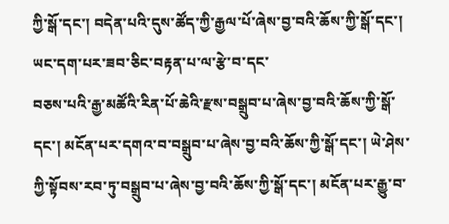ཀྱི་སྒོ་དང་། བདེན་པའི་དུས་ཚོད་ཀྱི་རྒྱལ་པོ་ཞེས་བྱ་བའི་ཆོས་ཀྱི་སྒོ་དང་། ཡང་དག་པར་ཟབ་ཅིང་བརྟན་པ་ལ་རྩེ་བ་དང་
བཅས་པའི་རྒྱ་མཚོའི་རིན་པོ་ཆེའི་རྫས་བསྒྲུབ་པ་ཞེས་བྱ་བའི་ཆོས་ཀྱི་སྒོ་དང་། མངོན་པར་དགའ་བ་བསྒྲུབ་པ་ཞེས་བྱ་བའི་ཆོས་ཀྱི་སྒོ་དང་། ཡེ་ཤེས་ཀྱི་སྟོབས་རབ་ཏུ་བསྒྲུབ་པ་ཞེས་བྱ་བའི་ཆོས་ཀྱི་སྒོ་དང་། མངོན་པར་རྒྱུ་བ་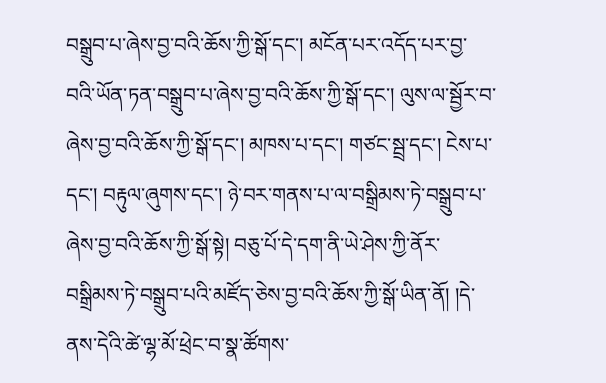བསྒྲུབ་པ་ཞེས་བྱ་བའི་ཆོས་ཀྱི་སྒོ་དང་། མངོན་པར་འདོད་པར་བྱ་བའི་ཡོན་ཏན་བསྒྲུབ་པ་ཞེས་བྱ་བའི་ཆོས་ཀྱི་སྒོ་དང་། ལུས་ལ་སྦྱོར་བ་ཞེས་བྱ་བའི་ཆོས་ཀྱི་སྒོ་དང་། མཁས་པ་དང་། གཙང་སྦྲ་དང་། ངེས་པ་དང་། བརྟུལ་ཞུགས་དང་། ཉེ་བར་གནས་པ་ལ་བསྒྲིམས་ཏེ་བསྒྲུབ་པ་ཞེས་བྱ་བའི་ཆོས་ཀྱི་སྒོ་སྟེ། བཅུ་པོ་དེ་དག་ནི་ཡེ་ཤེས་ཀྱི་ནོར་བསྒྲིམས་ཏེ་བསྒྲུབ་པའི་མཛོད་ཅེས་བྱ་བའི་ཆོས་ཀྱི་སྒོ་ཡིན་ནོ། །དེ་ནས་དེའི་ཚེ་ལྷ་མོ་ཕྲེང་བ་སྣ་ཚོགས་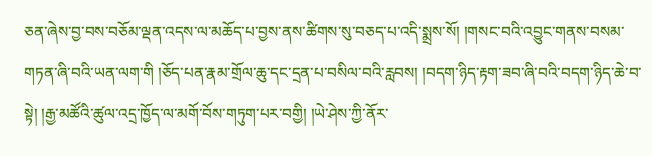ཅན་ཞེས་བྱ་བས་བཅོམ་ལྡན་འདས་ལ་མཆོད་པ་བྱས་ནས་ཚིགས་སུ་བཅད་པ་འདི་སྨྲས་སོ། །གསང་བའི་འབྱུང་གནས་བསམ་གཏན་ཞི་བའི་ཡན་ལག་གི །ཅོད་པན་རྣམ་གྲོལ་ཆུ་དང་དྲན་པ་བསིལ་བའི་རླབས། །བདག་ཉིད་རྟག་ཟབ་ཞི་བའི་བདག་ཉིད་ཆེ་བ་སྟེ། །རྒྱ་མཚོའི་ཚུལ་འདྲ་ཁྱོད་ལ་མགོ་བོས་གཏུག་པར་བགྱི། །ཡེ་ཤེས་ཀྱི་ནོར་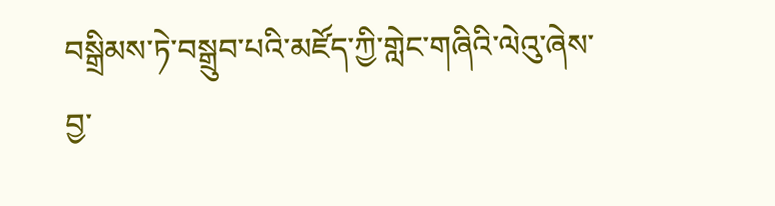བསྒྲིམས་ཏེ་བསྒྲུབ་པའི་མཛོད་ཀྱི་གླེང་གཞིའི་ལེའུ་ཞེས་བྱ་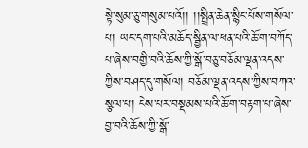སྟེ་སུམ་ཅུ་གསུམ་པའོ།། །།སྤྲིན་ཆེན་སྙིང་པོས་གསོལ་པ། ཡང་དག་པའི་མཆོད་སྦྱིན་ལ་ཕན་པའི་ཆོ་ག་བཀོད་པ་ཞེས་བགྱི་བའི་ཆོས་ཀྱི་སྒོ་བཅུ་བཅོམ་ལྡན་འདས་ཀྱིས་བཤད་དུ་གསོལ། བཅོམ་ལྡན་འདས་ཀྱིས་བཀའ་སྩལ་པ། ངེས་པར་བསྡམས་པའི་ཆོ་ག་བརྟག་པ་ཞེས་བྱ་བའི་ཆོས་ཀྱི་སྒོ་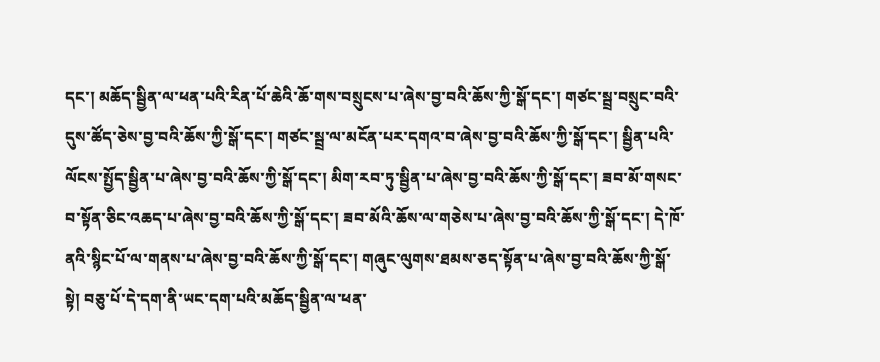དང་། མཆོད་སྦྱིན་ལ་ཕན་པའི་རིན་པོ་ཆེའི་ཆོ་གས་བསྲུངས་པ་ཞེས་བྱ་བའི་ཆོས་ཀྱི་སྒོ་དང་། གཙང་སྦྲ་བསྲུང་བའི་དུས་ཚོད་ཅེས་བྱ་བའི་ཆོས་ཀྱི་སྒོ་དང་། གཙང་སྦྲ་ལ་མངོན་པར་དགའ་བ་ཞེས་བྱ་བའི་ཆོས་ཀྱི་སྒོ་དང་། སྦྱིན་པའི་ལོངས་སྤྱོད་སྦྱིན་པ་ཞེས་བྱ་བའི་ཆོས་ཀྱི་སྒོ་དང་། མིག་རབ་ཏུ་སྦྱིན་པ་ཞེས་བྱ་བའི་ཆོས་ཀྱི་སྒོ་དང་། ཟབ་མོ་གསང་བ་སྟོན་ཅིང་འཆད་པ་ཞེས་བྱ་བའི་ཆོས་ཀྱི་སྒོ་དང་། ཟབ་མོའི་ཆོས་ལ་གཅེས་པ་ཞེས་བྱ་བའི་ཆོས་ཀྱི་སྒོ་དང་། དེ་ཁོ་ནའི་སྙིང་པོ་ལ་གནས་པ་ཞེས་བྱ་བའི་ཆོས་ཀྱི་སྒོ་དང་། གཞུང་ལུགས་ཐམས་ཅད་སྟོན་པ་ཞེས་བྱ་བའི་ཆོས་ཀྱི་སྒོ་སྟེ། བཅུ་པོ་དེ་དག་ནི་ཡང་དག་པའི་མཆོད་སྦྱིན་ལ་ཕན་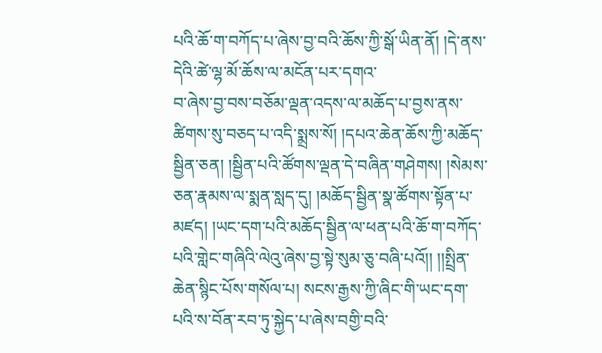པའི་ཆོ་ག་བཀོད་པ་ཞེས་བྱ་བའི་ཆོས་ཀྱི་སྒོ་ཡིན་ནོ། །དེ་ནས་དེའི་ཚེ་ལྷ་མོ་ཆོས་ལ་མངོན་པར་དགའ་
བ་ཞེས་བྱ་བས་བཅོམ་ལྡན་འདས་ལ་མཆོད་པ་བྱས་ནས་ཚིགས་སུ་བཅད་པ་འདི་སྨྲས་སོ། །དཔའ་ཆེན་ཆོས་ཀྱི་མཆོད་སྦྱིན་ཅན། །སྦྱིན་པའི་ཚོགས་ལྡན་དེ་བཞིན་གཤེགས། །སེམས་ཅན་རྣམས་ལ་སྨན་སླད་དུ། །མཆོད་སྦྱིན་སྣ་ཚོགས་སྟོན་པ་མཛད། །ཡང་དག་པའི་མཆོད་སྦྱིན་ལ་ཕན་པའི་ཆོ་ག་བཀོད་པའི་གླེང་གཞིའི་ལེའུ་ཞེས་བྱ་སྟེ་སུམ་ཅུ་བཞི་པའོ།། །།སྤྲིན་ཆེན་སྙིང་པོས་གསོལ་པ། སངས་རྒྱས་ཀྱི་ཞིང་གི་ཡང་དག་པའི་ས་བོན་རབ་ཏུ་སྐྱེད་པ་ཞེས་བགྱི་བའི་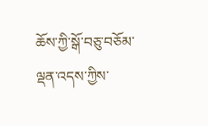ཆོས་ཀྱི་སྒོ་བཅུ་བཅོམ་ལྡན་འདས་ཀྱིས་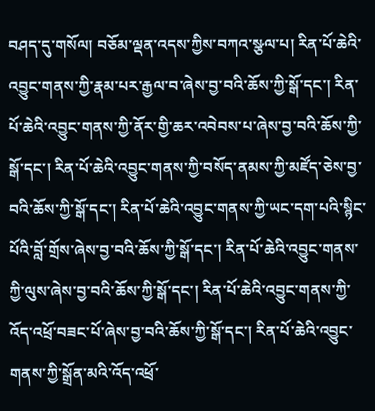བཤད་དུ་གསོལ། བཅོམ་ལྡན་འདས་ཀྱིས་བཀའ་སྩལ་པ། རིན་པོ་ཆེའི་འབྱུང་གནས་ཀྱི་རྣམ་པར་རྒྱལ་བ་ཞེས་བྱ་བའི་ཆོས་ཀྱི་སྒོ་དང་། རིན་པོ་ཆེའི་འབྱུང་གནས་ཀྱི་ནོར་གྱི་ཆར་འབེབས་པ་ཞེས་བྱ་བའི་ཆོས་ཀྱི་སྒོ་དང་། རིན་པོ་ཆེའི་འབྱུང་གནས་ཀྱི་བསོད་ནམས་ཀྱི་མཛོད་ཅེས་བྱ་བའི་ཆོས་ཀྱི་སྒོ་དང་། རིན་པོ་ཆེའི་འབྱུང་གནས་ཀྱི་ཡང་དག་པའི་སྙིང་པོའི་བློ་གྲོས་ཞེས་བྱ་བའི་ཆོས་ཀྱི་སྒོ་དང་། རིན་པོ་ཆེའི་འབྱུང་གནས་ཀྱི་ལུས་ཞེས་བྱ་བའི་ཆོས་ཀྱི་སྒོ་དང་། རིན་པོ་ཆེའི་འབྱུང་གནས་ཀྱི་འོད་འཕྲོ་བཟང་པོ་ཞེས་བྱ་བའི་ཆོས་ཀྱི་སྒོ་དང་། རིན་པོ་ཆེའི་འབྱུང་གནས་ཀྱི་སྒྲོན་མའི་འོད་འཕྲོ་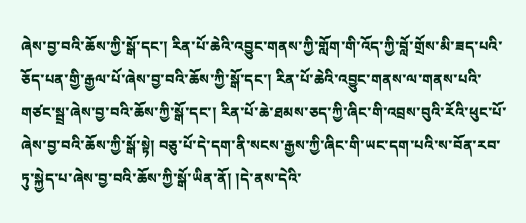ཞེས་བྱ་བའི་ཆོས་ཀྱི་སྒོ་དང་། རིན་པོ་ཆེའི་འབྱུང་གནས་ཀྱི་གློག་གི་འོད་ཀྱི་བློ་གྲོས་མི་ཟད་པའི་ཅོད་པན་གྱི་རྒྱལ་པོ་ཞེས་བྱ་བའི་ཆོས་ཀྱི་སྒོ་དང་། རིན་པོ་ཆེའི་འབྱུང་གནས་ལ་གནས་པའི་གཙང་སྦྲ་ཞེས་བྱ་བའི་ཆོས་ཀྱི་སྒོ་དང་། རིན་པོ་ཆེ་ཐམས་ཅད་ཀྱི་ཞིང་གི་འབྲས་བུའི་རོའི་ཕུང་པོ་ཞེས་བྱ་བའི་ཆོས་ཀྱི་སྒོ་སྟེ། བཅུ་པོ་དེ་དག་ནི་སངས་རྒྱས་ཀྱི་ཞིང་གི་ཡང་དག་པའི་ས་བོན་རབ་ཏུ་སྐྱེད་པ་ཞེས་བྱ་བའི་ཆོས་ཀྱི་སྒོ་ཡིན་ནོ། །དེ་ནས་དེའི་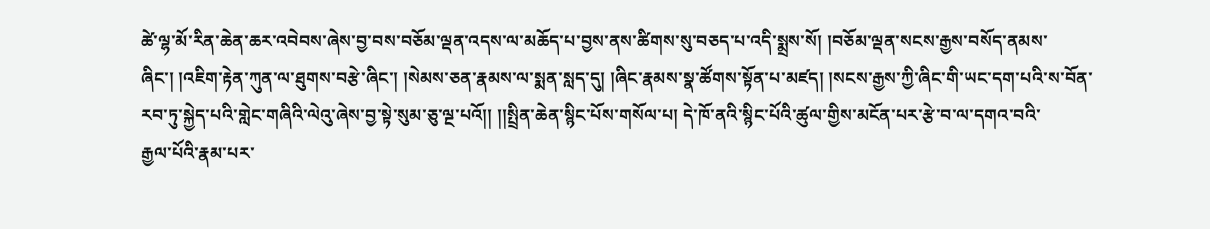ཚེ་ལྷ་མོ་རིན་ཆེན་ཆར་འབེབས་ཞེས་བྱ་བས་བཅོམ་ལྡན་འདས་ལ་མཆོད་པ་བྱས་ནས་ཚིགས་སུ་བཅད་པ་འདི་སྨྲས་སོ། །བཅོམ་ལྡན་སངས་རྒྱས་བསོད་ནམས་ཞིང་། །འཇིག་རྟེན་ཀུན་ལ་ཐུགས་བརྩེ་ཞིང་། །སེམས་ཅན་རྣམས་ལ་སྨན་སླད་དུ། །ཞིང་རྣམས་སྣ་ཚོགས་སྟོན་པ་མཛད། །སངས་རྒྱས་ཀྱི་ཞིང་གི་ཡང་དག་པའི་ས་བོན་རབ་ཏུ་སྐྱེད་པའི་གླེང་གཞིའི་ལེའུ་ཞེས་བྱ་སྟེ་སུམ་ཅུ་ལྔ་པའོ།། །།སྤྲིན་ཆེན་སྙིང་པོས་གསོལ་པ། དེ་ཁོ་ནའི་སྙིང་པོའི་ཚུལ་གྱིས་མངོན་པར་རྩེ་བ་ལ་དགའ་བའི་
རྒྱལ་པོའི་རྣམ་པར་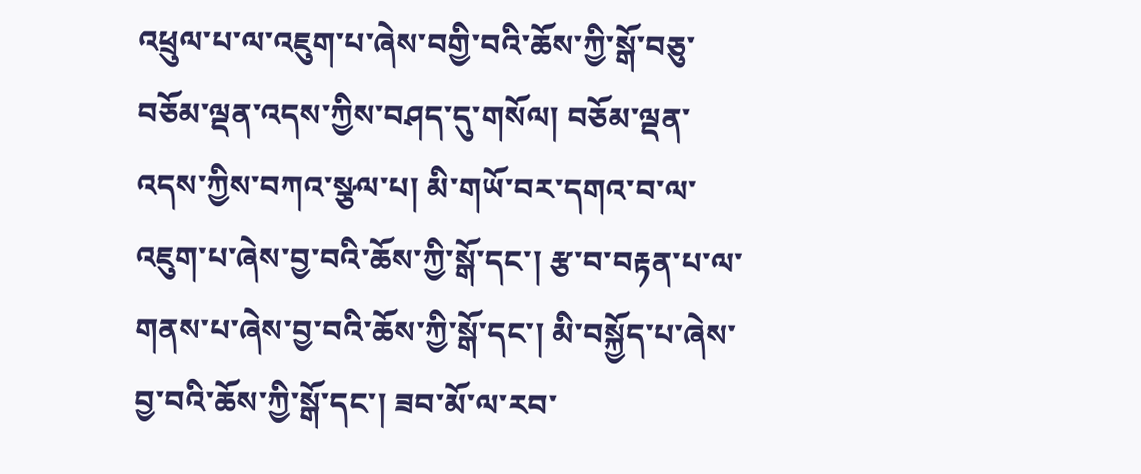འཕྲུལ་པ་ལ་འཇུག་པ་ཞེས་བགྱི་བའི་ཆོས་ཀྱི་སྒོ་བཅུ་བཅོམ་ལྡན་འདས་ཀྱིས་བཤད་དུ་གསོལ། བཅོམ་ལྡན་འདས་ཀྱིས་བཀའ་སྩལ་པ། མི་གཡོ་བར་དགའ་བ་ལ་འཇུག་པ་ཞེས་བྱ་བའི་ཆོས་ཀྱི་སྒོ་དང་། རྩ་བ་བརྟན་པ་ལ་གནས་པ་ཞེས་བྱ་བའི་ཆོས་ཀྱི་སྒོ་དང་། མི་བསྐྱོད་པ་ཞེས་བྱ་བའི་ཆོས་ཀྱི་སྒོ་དང་། ཟབ་མོ་ལ་རབ་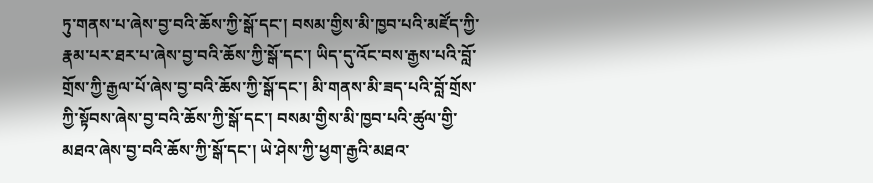ཏུ་གནས་པ་ཞེས་བྱ་བའི་ཆོས་ཀྱི་སྒོ་དང་། བསམ་གྱིས་མི་ཁྱབ་པའི་མཛོད་ཀྱི་རྣམ་པར་ཐར་པ་ཞེས་བྱ་བའི་ཆོས་ཀྱི་སྒོ་དང་། ཡིད་དུ་འོང་བས་རྒྱས་པའི་བློ་གྲོས་ཀྱི་རྒྱལ་པོ་ཞེས་བྱ་བའི་ཆོས་ཀྱི་སྒོ་དང་། མི་གནས་མི་ཟད་པའི་བློ་གྲོས་ཀྱི་སྟོབས་ཞེས་བྱ་བའི་ཆོས་ཀྱི་སྒོ་དང་། བསམ་གྱིས་མི་ཁྱབ་པའི་ཚུལ་གྱི་མཐའ་ཞེས་བྱ་བའི་ཆོས་ཀྱི་སྒོ་དང་། ཡེ་ཤེས་ཀྱི་ཕྱག་རྒྱའི་མཐའ་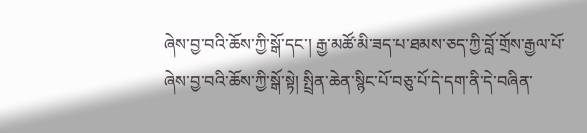ཞེས་བྱ་བའི་ཆོས་ཀྱི་སྒོ་དང་། རྒྱ་མཚོ་མི་ཟད་པ་ཐམས་ཅད་ཀྱི་བློ་གྲོས་རྒྱལ་པོ་ཞེས་བྱ་བའི་ཆོས་ཀྱི་སྒོ་སྟེ། སྤྲིན་ཆེན་སྙིང་པོ་བཅུ་པོ་དེ་དག་ནི་དེ་བཞིན་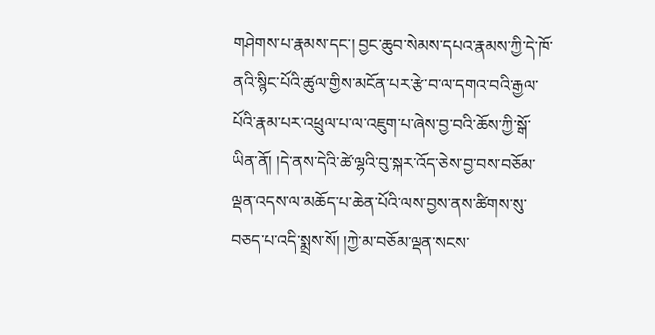གཤེགས་པ་རྣམས་དང་། བྱང་ཆུབ་སེམས་དཔའ་རྣམས་ཀྱི་དེ་ཁོ་ནའི་སྙིང་པོའི་ཚུལ་གྱིས་མངོན་པར་རྩེ་བ་ལ་དགའ་བའི་རྒྱལ་པོའི་རྣམ་པར་འཕྲུལ་པ་ལ་འཇུག་པ་ཞེས་བྱ་བའི་ཆོས་ཀྱི་སྒོ་ཡིན་ནོ། །དེ་ནས་དེའི་ཚེ་ལྷའི་བུ་སྐར་འོད་ཅེས་བྱ་བས་བཅོམ་ལྡན་འདས་ལ་མཆོད་པ་ཆེན་པོའི་ལས་བྱས་ནས་ཚིགས་སུ་བཅད་པ་འདི་སྨྲས་སོ། །ཀྱེ་མ་བཅོམ་ལྡན་སངས་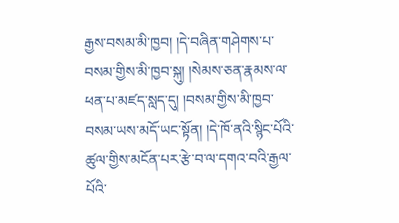རྒྱས་བསམ་མི་ཁྱབ། །དེ་བཞིན་གཤེགས་པ་བསམ་གྱིས་མི་ཁྱབ་སྐུ། །སེམས་ཅན་རྣམས་ལ་ཕན་པ་མཛད་སླད་དུ། །བསམ་གྱིས་མི་ཁྱབ་བསམ་ཡས་མདོ་ཡང་སྟོན། །དེ་ཁོ་ནའི་སྙིང་པོའི་ཚུལ་གྱིས་མངོན་པར་རྩེ་བ་ལ་དགའ་བའི་རྒྱལ་པོའི་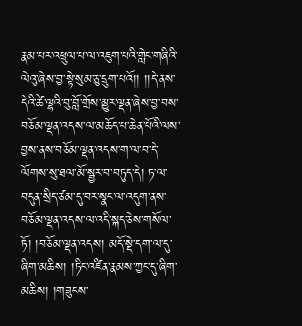རྣམ་པར་འཕྲུལ་པ་ལ་འཇུག་པའི་གླེང་གཞིའི་ལེའུ་ཞེས་བྱ་སྟེ་སུམ་ཅུ་དྲུག་པའོ།། །།དེ་ནས་དེའི་ཚེ་ལྷའི་བུ་བློ་གྲོས་མྱུར་ལྡན་ཞེས་བྱ་བས་བཅོམ་ལྡན་འདས་ལ་མཆོད་པ་ཆེན་པོའི་ལས་བྱས་ནས་བཅོམ་ལྡན་འདས་ག་ལ་བ་དེ་ལོགས་སུ་ཐལ་མོ་སྦྱར་བ་བཏུད་དེ། ཏ་ལ་བདུན་སྲིད་ཙམ་དུ་བར་སྣང་ལ་འདུག་ནས་བཅོམ་ལྡན་འདས་ལ་འདི་སྐད་ཅེས་གསོལ་ཏོ། །བཅོམ་ལྡན་འདས། མདོ་སྡེ་དག་ལ་དུ་ཞིག་མཆིས། །ཏིང་འཛིན་རྣམས་ཀྱང་དུ་ཞིག་མཆིས། །གཟུངས་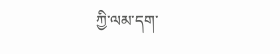ཀྱི་ལམ་དག་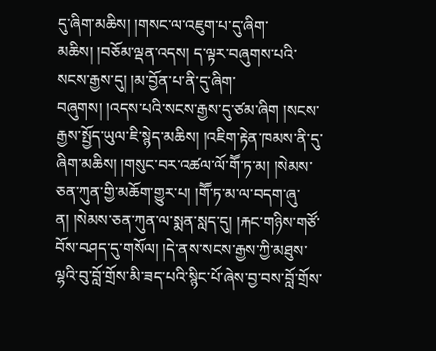དུ་ཞིག་མཆིས། །གསང་ལ་འཇུག་པ་དུ་ཞིག་མཆིས། །བཅོམ་ལྡན་འདས། ད་ལྟར་བཞུགས་པའི་སངས་རྒྱས་དུ། །མ་བྱོན་པ་ནི་དུ་ཞིག་
བཞུགས། །འདས་པའི་སངས་རྒྱས་དུ་ཙམ་ཞིག །སངས་རྒྱས་སྤྱོད་ཡུལ་ཇི་སྙེད་མཆིས། །འཇིག་རྟེན་ཁམས་ནི་དུ་ཞིག་མཆིས། །གསུང་བར་འཚལ་ལོ་གཽ་ཏ་མ། །སེམས་ཅན་ཀུན་གྱི་མཆོག་གྱུར་པ། །གཽ་ཏ་མ་ལ་བདག་ཞུ་ན། །སེམས་ཅན་ཀུན་ལ་སྨན་སླད་དུ། །རྐང་གཉིས་གཙོ་བོས་བཤད་དུ་གསོལ། །དེ་ནས་སངས་རྒྱས་ཀྱི་མཐུས་ལྷའི་བུ་བློ་གྲོས་མི་ཟད་པའི་སྙིང་པོ་ཞེས་བྱ་བས་བློ་གྲོས་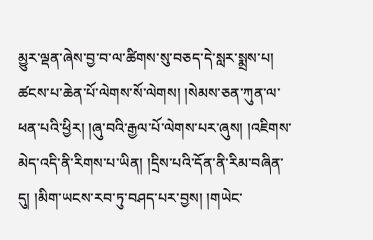མྱུར་ལྡན་ཞེས་བྱ་བ་ལ་ཚིགས་སུ་བཅད་དེ་སླར་སྨྲས་པ། ཚངས་པ་ཆེན་པོ་ལེགས་སོ་ལེགས། །སེམས་ཅན་ཀུན་ལ་ཕན་པའི་ཕྱིར། །ཞུ་བའི་རྒྱལ་པོ་ལེགས་པར་ཞུས། །འཇིགས་མེད་འདི་ནི་རིགས་པ་ཡིན། །དྲིས་པའི་དོན་ནི་རིམ་བཞིན་དུ། །མིག་ཡངས་རབ་ཏུ་བཤད་པར་བྱས། །གཡེང་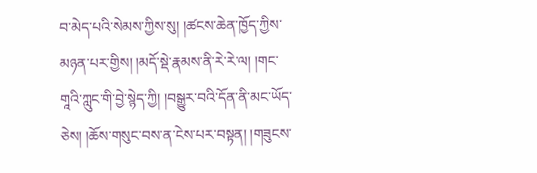བ་མེད་པའི་སེམས་ཀྱིས་སུ། །ཚངས་ཆེན་ཁྱོད་ཀྱིས་མཉན་པར་གྱིས། །མདོ་སྡེ་རྣམས་ནི་རེ་རེ་ལ། །གང་གཱའི་ཀླུང་གི་བྱེ་སྙེད་ཀྱི། །བསྒྱུར་བའི་དོན་ནི་མང་ཡོད་ཅེས། །ཆོས་གསུང་བས་ན་ངེས་པར་བསྟན། །གཟུངས་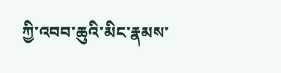ཀྱི་འབབ་ཆུའི་མིང་རྣམས་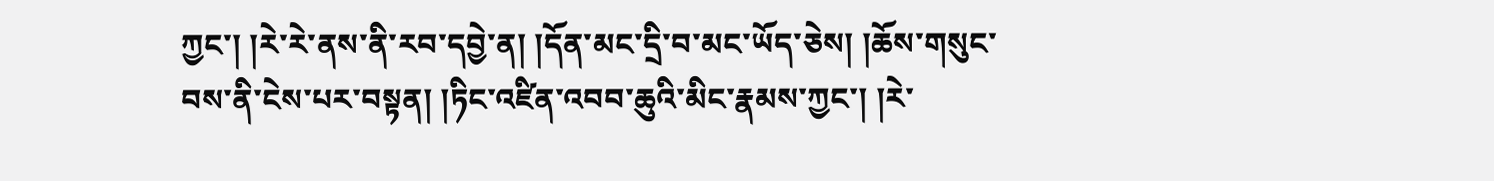ཀྱང་། །རེ་རེ་ནས་ནི་རབ་དབྱེ་ན། །དོན་མང་དྲི་བ་མང་ཡོད་ཅེས། །ཆོས་གསུང་བས་ནི་ངེས་པར་བསྟན། །ཏིང་འཛིན་འབབ་ཆུའི་མིང་རྣམས་ཀྱང་། །རེ་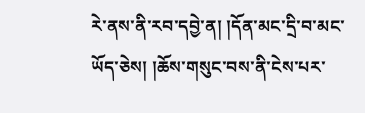རེ་ནས་ནི་རབ་དབྱེ་ན། །དོན་མང་དྲི་བ་མང་ཡོད་ཅེས། །ཆོས་གསུང་བས་ནི་ངེས་པར་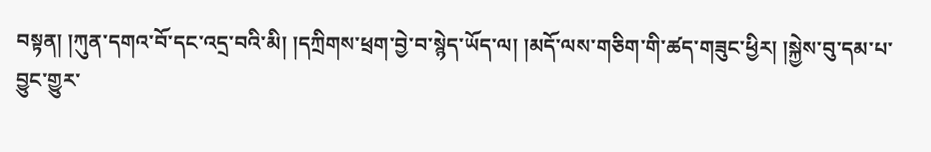བསྟན། །ཀུན་དགའ་བོ་དང་འདྲ་བའི་མི། །དཀྲིགས་ཕྲག་བྱེ་བ་སྙེད་ཡོད་ལ། །མདོ་ལས་གཅིག་གི་ཚད་གཟུང་ཕྱིར། །སྐྱེས་བུ་དམ་པ་བྱུང་གྱུར་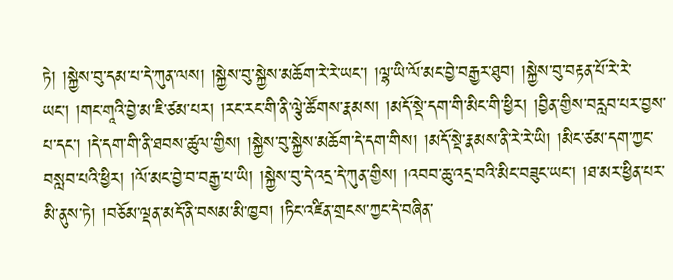ཏེ། །སྐྱེས་བུ་དམ་པ་དེ་ཀུན་ལས། །སྐྱེས་བུ་སྐྱེས་མཆོག་རེ་རེ་ཡང་། །ལྷ་ཡི་ལོ་མང་བྱེ་བརྒྱར་ཐུབ། །སྐྱེས་བུ་བརྟན་པོ་རེ་རེ་ཡང་། །གང་གཱའི་བྱེ་མ་ཇི་ཙམ་པར། །རང་རང་གི་ནི་ལྕེ་ཚོགས་རྣམས། །མདོ་སྡེ་དག་གི་མིང་གི་ཕྱིར། །བྱིན་གྱིས་བརླབ་པར་བྱས་པ་དང་། །དེ་དག་གི་ནི་ཐབས་ཚུལ་གྱིས། །སྐྱེས་བུ་སྐྱེས་མཆོག་དེ་དག་གིས། །མདོ་སྡེ་རྣམས་ནི་རེ་རེ་ཡི། །མིང་ཙམ་དག་ཀྱང་བསླབ་པའི་ཕྱིར། །ལོ་མང་བྱེ་བ་བརྒྱ་པ་ཡི། །སྐྱེས་བུ་དེ་འདྲ་དེ་ཀུན་གྱིས། །འབབ་ཆུ་འདྲ་བའི་མིང་བཟུང་ཡང་། །ཐ་མར་ཕྱིན་པར་མི་ནུས་ཏེ། །བཅོམ་ལྡན་མདོ་ནི་བསམ་མི་ཁྱབ། །ཏིང་འཛིན་གྲངས་ཀྱང་དེ་བཞིན་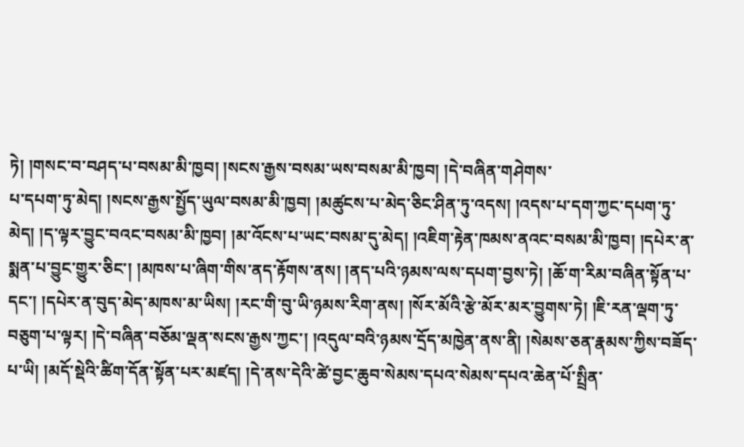ཏེ། །གསང་བ་བཤད་པ་བསམ་མི་ཁྱབ། །སངས་རྒྱས་བསམ་ཡས་བསམ་མི་ཁྱབ། །དེ་བཞིན་གཤེགས་
པ་དཔག་ཏུ་མེད། །སངས་རྒྱས་སྤྱོད་ཡུལ་བསམ་མི་ཁྱབ། །མཚུངས་པ་མེད་ཅིང་ཤིན་ཏུ་འདས། །འདས་པ་དག་ཀྱང་དཔག་ཏུ་མེད། །ད་ལྟར་བྱུང་བའང་བསམ་མི་ཁྱབ། །མ་འོངས་པ་ཡང་བསམ་དུ་མེད། །འཇིག་རྟེན་ཁམས་ནའང་བསམ་མི་ཁྱབ། །དཔེར་ན་སྨན་པ་བྱུང་གྱུར་ཅིང་། །མཁས་པ་ཞིག་གིས་ནད་རྟོགས་ནས། །ནད་པའི་ཉམས་ལས་དཔག་བྱས་ཏེ། །ཆོ་ག་རིམ་བཞིན་སྟོན་པ་དང་། །དཔེར་ན་བུད་མེད་མཁས་མ་ཡིས། །རང་གི་བུ་ཡི་ཉམས་རིག་ནས། །སོར་མོའི་རྩེ་མོར་མར་བྱུགས་ཏེ། །ཇི་རན་ལྡག་ཏུ་བཅུག་པ་ལྟར། །དེ་བཞིན་བཅོམ་ལྡན་སངས་རྒྱས་ཀྱང་། །འདུལ་བའི་ཉམས་དྲོད་མཁྱེན་ནས་ནི། །སེམས་ཅན་རྣམས་ཀྱིས་བཟོད་པ་ཡི། །མདོ་སྡེའི་ཚིག་དོན་སྟོན་པར་མཛད། །དེ་ནས་དེའི་ཚེ་བྱང་ཆུབ་སེམས་དཔའ་སེམས་དཔའ་ཆེན་པོ་སྤྲིན་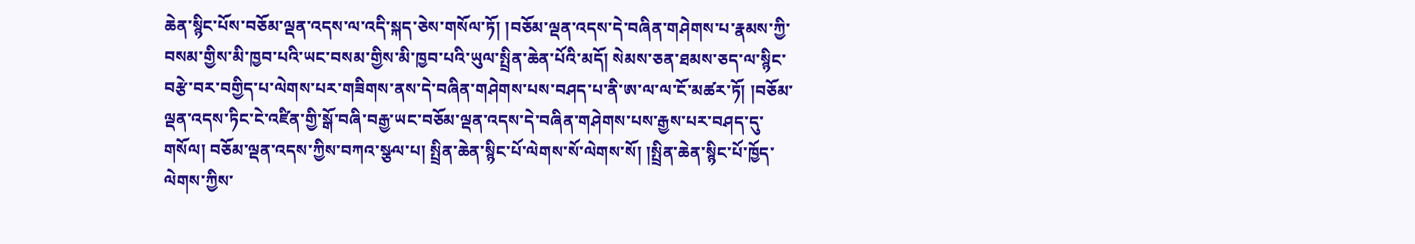ཆེན་སྙིང་པོས་བཅོམ་ལྡན་འདས་ལ་འདི་སྐད་ཅེས་གསོལ་ཏོ། །བཅོམ་ལྡན་འདས་དེ་བཞིན་གཤེགས་པ་རྣམས་ཀྱི་བསམ་གྱིས་མི་ཁྱབ་པའི་ཡང་བསམ་གྱིས་མི་ཁྱབ་པའི་ཡུལ་སྤྲིན་ཆེན་པོའི་མདོ། སེམས་ཅན་ཐམས་ཅད་ལ་སྙིང་བརྩེ་བར་བགྱིད་པ་ལེགས་པར་གཟིགས་ནས་དེ་བཞིན་གཤེགས་པས་བཤད་པ་ནི་ཨ་ལ་ལ་ངོ་མཚར་ཏོ། །བཅོམ་ལྡན་འདས་ཏིང་ངེ་འཛིན་གྱི་སྒོ་བཞི་བརྒྱ་ཡང་བཅོམ་ལྡན་འདས་དེ་བཞིན་གཤེགས་པས་རྒྱས་པར་བཤད་དུ་གསོལ། བཅོམ་ལྡན་འདས་ཀྱིས་བཀའ་སྩལ་པ། སྤྲིན་ཆེན་སྙིང་པོ་ལེགས་སོ་ལེགས་སོ། །སྤྲིན་ཆེན་སྙིང་པོ་ཁྱོད་ལེགས་ཀྱིས་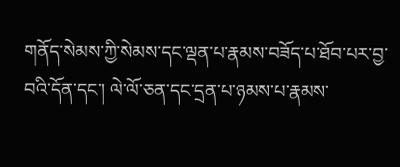གནོད་སེམས་ཀྱི་སེམས་དང་ལྡན་པ་རྣམས་བཟོད་པ་ཐོབ་པར་བྱ་བའི་དོན་དང་། ལེ་ལོ་ཅན་དང་དྲན་པ་ཉམས་པ་རྣམས་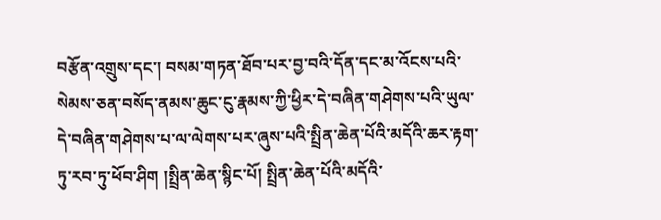བརྩོན་འགྲུས་དང་། བསམ་གཏན་ཐོབ་པར་བྱ་བའི་དོན་དང་མ་འོངས་པའི་སེམས་ཅན་བསོད་ནམས་ཆུང་ངུ་རྣམས་ཀྱི་ཕྱིར་དེ་བཞིན་གཤེགས་པའི་ཡུལ་དེ་བཞིན་གཤེགས་པ་ལ་ལེགས་པར་ཞུས་པའི་སྤྲིན་ཆེན་པོའི་མདོའི་ཆར་རྟག་ཏུ་རབ་ཏུ་ཕོབ་ཤིག །སྤྲིན་ཆེན་སྙིང་པོ། སྤྲིན་ཆེན་པོའི་མདོའི་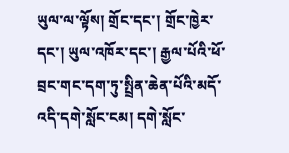ཡུལ་ལ་ལྟོས། གྲོང་དང་། གྲོང་ཁྱེར་དང་། ཡུལ་འཁོར་དང་། རྒྱལ་པོའི་ཕོ་བྲང་གང་དག་ཏུ་སྤྲིན་ཆེན་པོའི་མདོ་འདི་དགེ་སློང་ངམ། དགེ་སློང་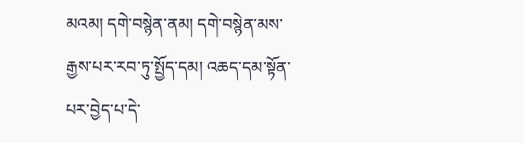མའམ། དགེ་བསྙེན་ནམ། དགེ་བསྙེན་མས་རྒྱས་པར་རབ་ཏུ་སྤྱོད་དམ། འཆད་དམ་སྟོན་པར་བྱེད་པ་དེ་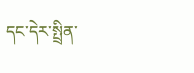དང་དེར་སྤྲིན་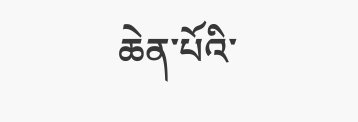ཆེན་པོའི་